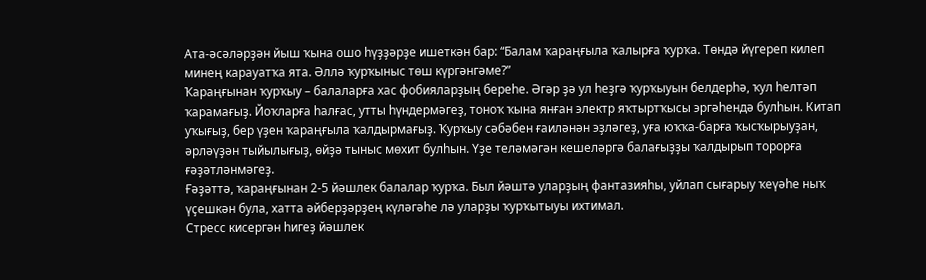Ата-әсәләрҙән йыш ҡына ошо һүҙҙәрҙе ишеткән бар: “Балам ҡараңғыла ҡалырға ҡурҡа. Төндә йүгереп килеп минең карауатҡа ята. Әллә ҡурҡыныс төш күргәнгәме?”
Ҡараңғынан ҡурҡыу – балаларға хас фобияларҙың береһе. Әгәр ҙә ул һеҙгә ҡурҡыуын белдерһә, ҡул һелтәп ҡарамағыҙ. Йоҡларға һалғас, утты һүндермәгеҙ, тоноҡ ҡына янған электр яҡтыртҡысы эргәһендә булһын. Китап уҡығыҙ, бер үҙен ҡараңғыла ҡалдырмағыҙ. Ҡурҡыу сәбәбен ғаиләнән эҙләгеҙ, уға юҡҡа-барға ҡысҡырыуҙан, әрләүҙән тыйылығыҙ, өйҙә тыныс мөхит булһын. Үҙе теләмәгән кешеләргә балағыҙҙы ҡалдырып торорға ғәҙәтләнмәгеҙ.
Ғәҙәттә, ҡараңғынан 2-5 йәшлек балалар ҡурҡа. Был йәштә уларҙың фантазияһы, уйлап сығарыу ҡеүәһе ныҡ үҫешкән була, хатта әйберҙәрҙең күләгәһе лә уларҙы ҡурҡытыуы ихтимал.
Стресс кисергән һигеҙ йәшлек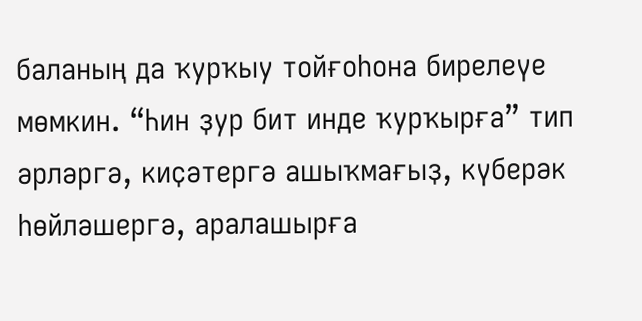баланың да ҡурҡыу тойғоһона бирелеүе мөмкин. “Һин ҙур бит инде ҡурҡырға” тип әрләргә, киҫәтергә ашыҡмағыҙ, күберәк һөйләшергә, аралашырға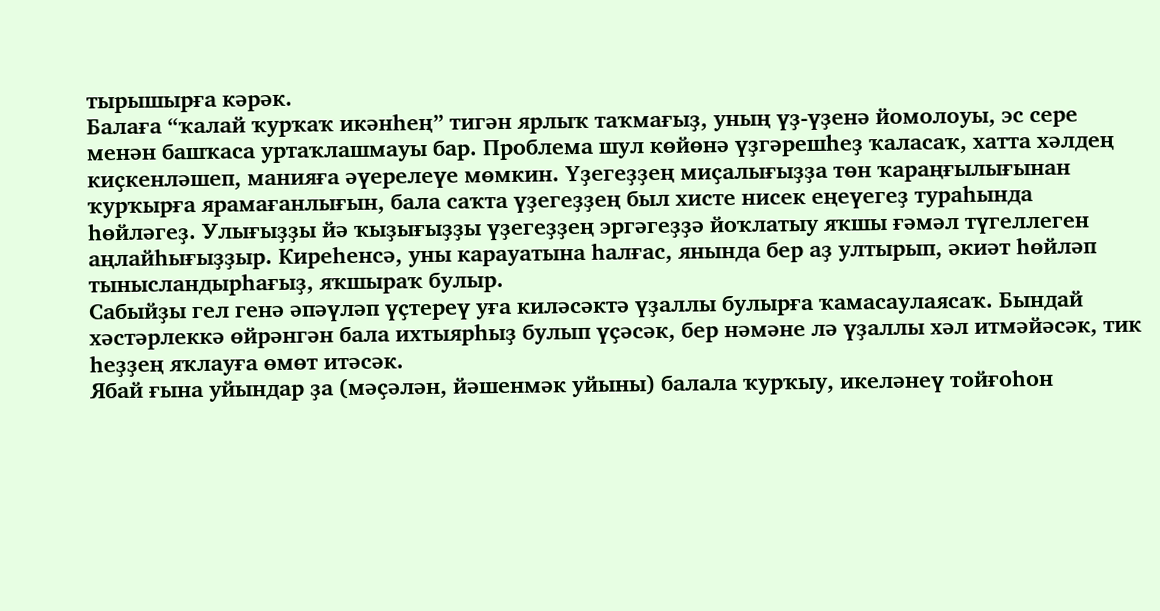тырышырға кәрәк.
Балаға “ҡалай ҡурҡаҡ икәнһең” тигән ярлыҡ таҡмағыҙ, уның үҙ-үҙенә йомолоуы, эс сере менән башҡаса уртаҡлашмауы бар. Проблема шул көйөнә үҙгәрешһеҙ ҡаласаҡ, хатта хәлдең киҫкенләшеп, манияға әүерелеүе мөмкин. Үҙегеҙҙең миҫалығыҙҙа төн ҡараңғылығынан ҡурҡырға ярамағанлығын, бала саҡта үҙегеҙҙең был хисте нисек еңеүегеҙ тураһында һөйләгеҙ. Улығыҙҙы йә ҡыҙығыҙҙы үҙегеҙҙең эргәгеҙҙә йоҡлатыу яҡшы ғәмәл түгеллеген аңлайһығыҙҙыр. Киреһенсә, уны карауатына һалғас, янында бер аҙ ултырып, әкиәт һөйләп тынысландырһағыҙ, яҡшыраҡ булыр.
Сабыйҙы гел генә әпәүләп үҫтереү уға киләсәктә үҙаллы булырға ҡамасаулаясаҡ. Бындай хәстәрлеккә өйрәнгән бала ихтыярһыҙ булып үҫәсәк, бер нәмәне лә үҙаллы хәл итмәйәсәк, тик һеҙҙең яҡлауға өмөт итәсәк.
Ябай ғына уйындар ҙа (мәҫәлән, йәшенмәк уйыны) балала ҡурҡыу, икеләнеү тойғоһон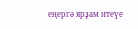еңергә ярҙам итеүе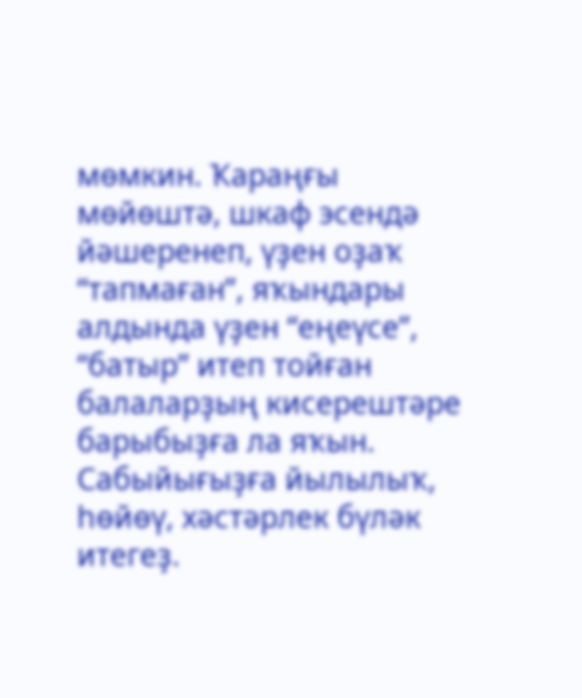мөмкин. Ҡараңғы мөйөштә, шкаф эсендә йәшеренеп, үҙен оҙаҡ “тапмаған”, яҡындары алдында үҙен “еңеүсе”, “батыр” итеп тойған балаларҙың кисерештәре барыбыҙға ла яҡын. Сабыйығыҙға йылылыҡ, һөйөү, хәстәрлек бүләк итегеҙ.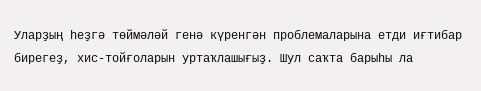Уларҙың һеҙгә төймәләй генә күренгән проблемаларына етди иғтибар бирегеҙ, хис-тойғоларын уртаҡлашығыҙ. Шул саҡта барыһы ла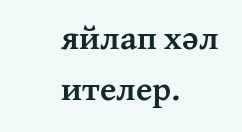яйлап хәл ителер.